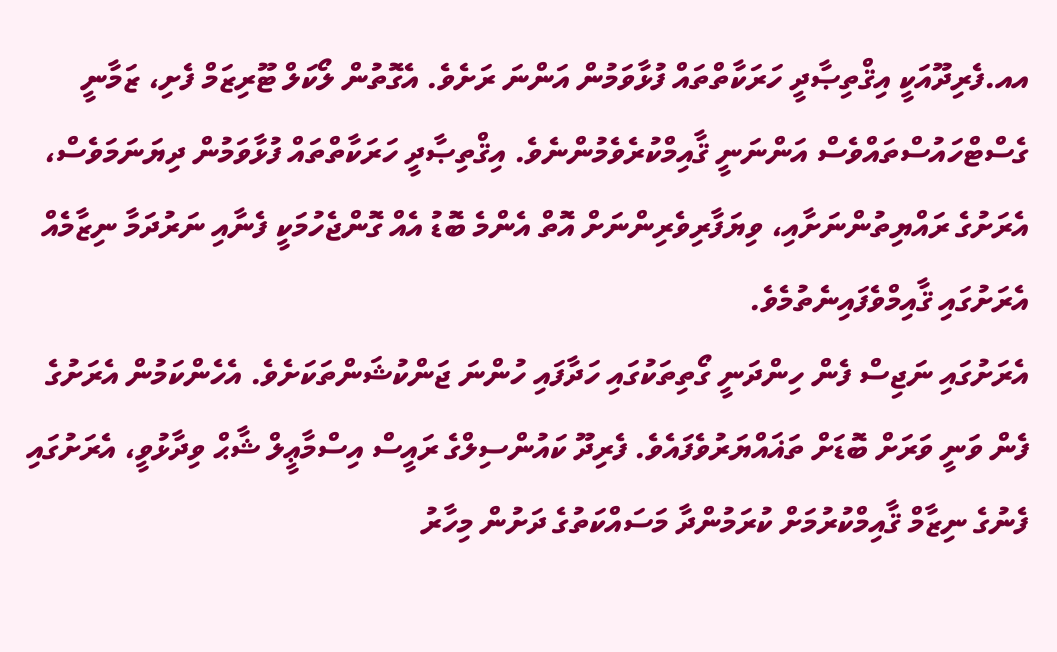އއ.ފެރިދޫއަކީ އިޤްތިޞާދީ ހަރަކާތްތައް ފުޅާވަމުން އަންނަ ރަށެވެ. އެގޮތުން ލޯކަލް ޓޫރިޒަމް ފެށި، ޒަމާނީ ގެސްޓްހައުސްތައްވެސް އަންނަނީ ޤާއިމްކުރެވެމުންނެވެ. އިޤްތިޞާދީ ހަރަކާތްތައް ފުޅާވަމުން ދިޔަނަމަވެސް، އެރަށުގެ ރައްޔިތުންނަށާއި، ވިޔަފާރިވެރިންނަށް އޮތް އެންމެ ބޮޑު އެއް ގޮންޖެހުމަކީ ފެނާއި ނަރުދަމާ ނިޒާމެއް އެރަށުގައި ޤާއިމްވެފައިނެތުމެވެ.
އެރަށުގައި ނަޖިސް ފެން ހިންދަނީ ގޯތިތަކުގައި ހަދާފައި ހުންނަ ޖަންކުޝަންތަކަށެވެ. އެހެންކަމުން އެރަށުގެ ފެން ވަނީ ވަރަށް ބޮޑަށް ތަޣައްޔަރުވެފައެވެ. ފެރިދޫ ކައުންސިލްގެ ރައީސް އިސްމާޢީލް ޝާޙް ވިދާޅުވީ، އެރަށުގައި ފެނުގެ ނިޒާމް ޤާއިމްކުރުމަށް ކުރަމުންދާ މަސައްކަތުގެ ދަށުން މިހާރު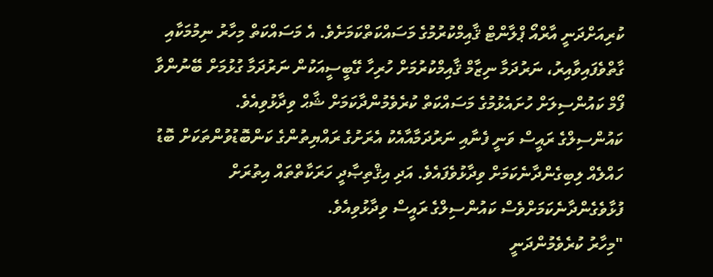ކުރިއަށްދަނީ އާރްއޯ ޕްލާންޓް ޤާއިމްކުރުމުގެ މަސައްކަތްކަމަށެވެ. އެ މަސައްކަތް މިހާރު ނިމުމަކާއި ގާތްވެފައިވާއިރު، ނަރުދަމާ ނިޒާމް ޤާއިމްކުރުމަށް ހުރިހާ ގޭބީސީއަކުން ނަރުދަމާ ގުޅުމަށް ބޭނުންވާ ފޯމް ކައުންސިލަށް ހުށައެޅުމުގެ މަސައްކަތް ކުރެވެމުންދާކަމަށް ޝާޙް ވިދާޅުވިއެވެ.
ކައުންސިލްގެ ރައީސް ވަނީ ފެނާއި ނަރުދަމާއާއެކު އެރަށުގެ ރައްޔިތުންގެ ކަންބޮޑުވުންތަކަށް ބޮޑު ހައްލެއް ލިބިގެންދާނެކަމަށް ވިދާޅުވެފައެވެ. އަދި އިޤްތިޞާދީ ހަރަކާތްތައް އިތުރަށް ފުޅާވެގެންދާނެކަމަށްވެސް ކައުންސިލްގެ ރައީސް ވިދާޅުވިއެވެ.
"މިހާރު ކުރެވެމުންދަނީ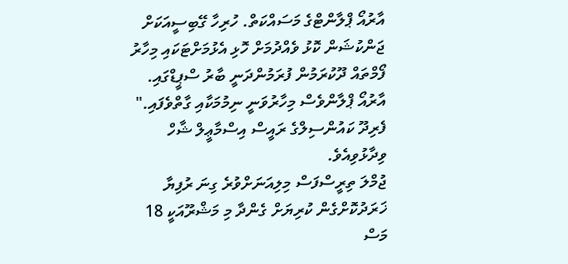އާރުއޯ ޕްލާންޓްގެ މަސައްކަތް. ހުރިހާ ގޭބިސީއަކަށް ޖަންކުޝަން ކޮޅު ވެއްދުމަށް ހޮޅި އެޅުމަށްޓަކައި މިހާރު ފޯމްތައް ދޫކުރަމުން ފުރަމުންދަނީ ބާރު ސްޕީޑްގައި. އާރުއޯ ޕްލާންވެސް މިހާރުވަނީ ނިމުމަކާއި ގާތްވެފައި." ފެރިދޫ ކައުންސިލްގެ ރައީސް އިސްމާޢީލް ޝާހް ވިދާޅުވިއެވެ.
ޖުމްލަ ތިރީސްފަސް މިލިއަނަށްވުރެ ގިނަ ރުފިޔާ ޚަރަދުކޮށްގެން ކުރިޔަށް ގެންދާ މި މަޝްރޫއަކީ 18 މަސް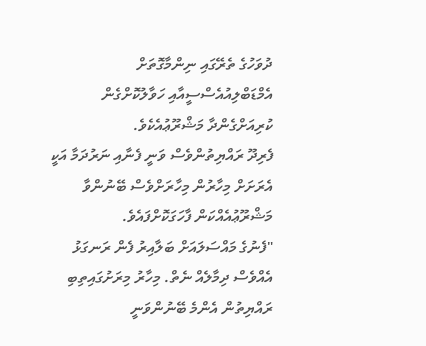ދުވަހުގެ ތެރޭގައި ނިންމާގޮތަށް އެމްޑަބްލިއުއެސްސީއާއި ހަވާލުކޮށްގެން ކުރިއަށްގެންދާ މަޝްރޫޢުއެކެވެ.
ފެރިދޫ ރައްޔިތުންވެސް ވަނީ ފެނާއި ނަރުދަމާ އަކީ އެރަށަށް މިހާރުން މިހާރަށްވެސް ބޭނުންވާ މަޝްރޫޢުއެއްކަން ފާހަގަކޮށްފައެވެ.
"ފެނުގެ މައްސަލައަށް ބަލާއިރު ފެން ރަނގަޅު އެއްވެސް ދިމާލެއް ނެތް. މިހާރު މިރަށުގައިތިބި ރައްޔިތުން އެންމެ ބޭނުންވަނީ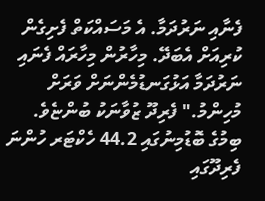ފެނާއި ނަރުދަމާ. އެ މަސައްކަތް ފެށިގެން ކުރިއަށް އެބަދޭ. މިހާރުން މިހާރައް ފެނައި ނަރުދަމާ އަޅުގަނޑުމެންނަށް ވަރަށް މުހިންމު." ފެރިދޫ ޒުވާނަކު ބުންޏެވެ.
ބިމުގެ ބޮޑުމިނުގައި 44.2 ހެކްޓަރ ހުންނަ ފެރިދޫގައި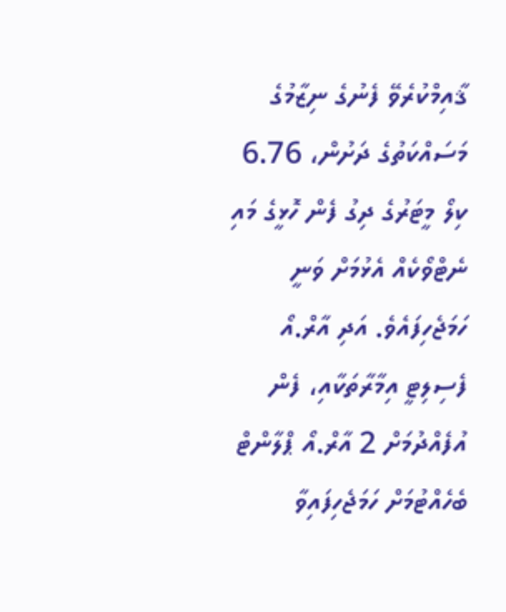ޤާއިމްކުރެވޭ ފެނުގެ ނިޒާމުގެ މަސައްކަތުގެ ދަށުން، 6.76 ކިލޯ މީޓަރުގެ ދިގު ފެން ހޮޅީގެ މައި ނެޓްވޯކެއް އެޅުމަށް ވަނީ ހަމަޖެހިފައެވެ. އަދި އާރް.އޯ ފެސިލިޓީ އިމާރާތަކާއި، ފެން އުފެއްދުމަށް 2 އާރް.އޯ ޕްލާންޓް ބެހެއްޓުމަށް ހަމަޖެހިފައިވާ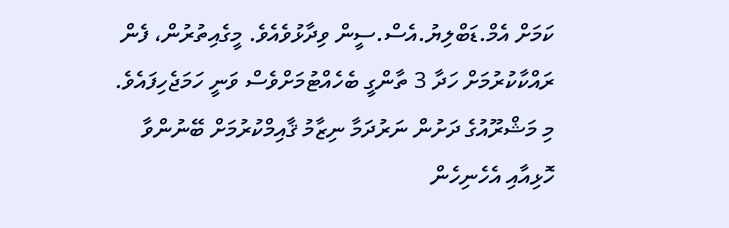ކަމަށް އެމް.ޑަބްލިޔު.އެސް.ސީން ވިދާޅުވެއެވެ. މީގެއިތުރުން، ފެން ރައްކާކުރުމަށް ހަދާ 3 ތާންގީ ބެހެއްޓުމަށްވެސް ވަނީ ހަމަޖެހިފައެވެ.
މި މަޝްރޫއުގެ ދަށުން ނަރުދަމާ ނިޒާމު ޤާއިމްކުރުމަށް ބޭނުންވާ ހޮޅިއާއި އެހެނިހެން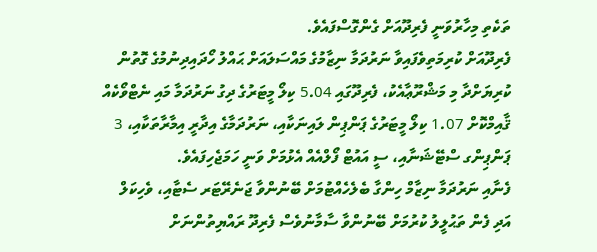ތަކެތި މިހާރުވަނީ ފެރިދޫއަށް ގެންގޮސްފައެވެ.
ފެރިދޫއަށް ކުރިމަތިވެފައިވާ ނަރުދަމާ ނިޒާމުގެ މައްސަލައަށް ޙައްލު ހޯދައިދިނުމުގެ ގޮތުން ކުރިޔަށްދާ މި މަޝްރޫޢާއެކު، ފެރިދޫގައި 5.04 ކިލޯ މީޓަރުގެ ދިގު ނަރުދަމާ މައި ނެޓްވޯކެއް ޤާއިމްކޮށް 1.07 ކިލޯ މީޓަރުގެ ޕަންޕިން ލައިނަކާއި، ނަރުދަމާގެ އިދާރީ އިމާރާތަކާއި، 3 ޕަންޕިންގ ސްޓޭޝަނާއި، ސީ އައުޓް ފޯލްއެއް އެޅުމަށް ވަނީ ހަމަޖެހިފައެވެ.
ފެނާއި ނަރުދަމާ ނިޒާމް ހިންގާ ބެލެހެއްޓުމަށް ބޭނުންވާ ޖަނެރޭޓަރ ސެޓާއި، ވެހިކަލް އަދި ފެން ތަޙުލީލު ކުރުމަށް ބޭނުންވާ ސާމާނުވެސް ފެރިދޫ ރައްޔިތުންނަށް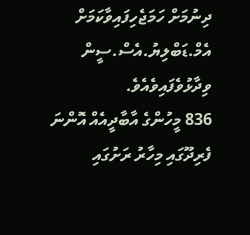ދިނުމަށް ހަމަޖެހިފައިވާކަމަށް އެމް.ޑަބްލިޔު.އެސް.ސީން ވިދާޅުވެފައިވެއެވެ.
836 މީހުންގެ އާބާދީއެއް އޮންނަ ފެރިދޫގައި މިހާރު ރަށުގައި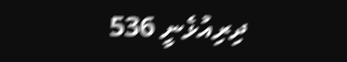ދިރިއުޅެނީ 536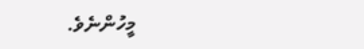މީހުންނެވެ.